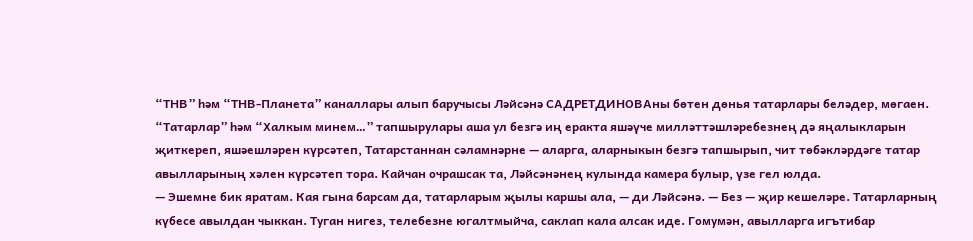“ТНВ” һәм “ТНВ-Планета” каналлары алып баручысы Ләйсәнә САДРЕТДИНОВАны бөтен дөнья татарлары беләдер, мөгаен. “Татарлар” һәм “Халкым минем…” тапшырулары аша ул безгә иң еракта яшәүче милләттәшләребезнең дә яңалыкларын җиткереп, яшәешләрен күрсәтеп, Татарстаннан сәламнәрне — аларга, аларныкын безгә тапшырып, чит төбәкләрдәге татар авылларының хәлен күрсәтеп тора. Кайчан очрашсак та, Ләйсәнәнең кулында камера булыр, үзе гел юлда.
— Эшемне бик яратам. Кая гына барсам да, татарларым җылы каршы ала, — ди Ләйсәнә. — Без — җир кешеләре. Татарларның күбесе авылдан чыккан. Туган нигез, телебезне югалтмыйча, саклап кала алсак иде. Гомумән, авылларга игътибар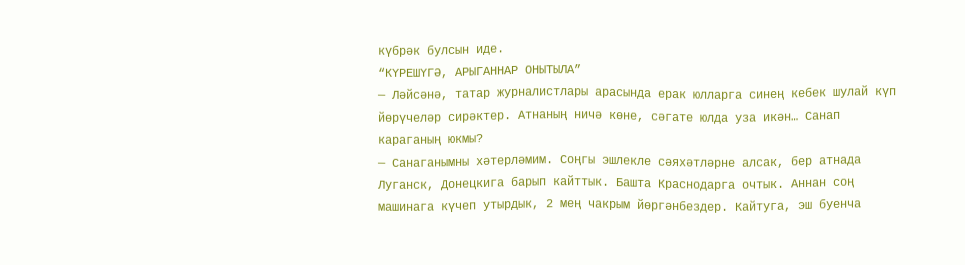күбрәк булсын иде.
“КҮРЕШҮГӘ, АРЫГАННАР ОНЫТЫЛА”
— Ләйсәнә, татар журналистлары арасында ерак юлларга синең кебек шулай күп йөрүчеләр сирәктер. Атнаның ничә көне, сәгате юлда уза икән… Санап караганың юкмы?
— Санаганымны хәтерләмим. Соңгы эшлекле сәяхәтләрне алсак, бер атнада Луганск, Донецкига барып кайттык. Башта Краснодарга очтык. Аннан соң машинага күчеп утырдык, 2 мең чакрым йөргәнбездер. Кайтуга, эш буенча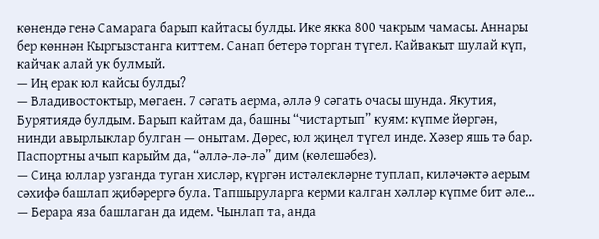көнендә генә Самарага барып кайтасы булды. Ике якка 800 чакрым чамасы. Аннары бер көннән Кыргызстанга киттем. Санап бетерә торган түгел. Кайвакыт шулай күп, кайчак алай ук булмый.
— Иң ерак юл кайсы булды?
— Владивостоктыр, мөгаен. 7 сәгать аерма, әллә 9 сәгать очасы шунда. Якутия, Бурятиядә булдым. Барып кайтам да, башны “чистартып” куям: күпме йөргән, нинди авырлыклар булган — онытам. Дөрес, юл җиңел түгел инде. Хәзер яшь тә бар. Паспортны ачып карыйм да, “әллә-лә-лә” дим (көлешәбез).
— Сиңа юллар узганда туган хисләр, күргән истәлекләрне туплап, киләчәктә аерым сәхифә башлап җибәрергә була. Тапшыруларга керми калган хәлләр күпме бит әле…
— Берара яза башлаган да идем. Чынлап та, анда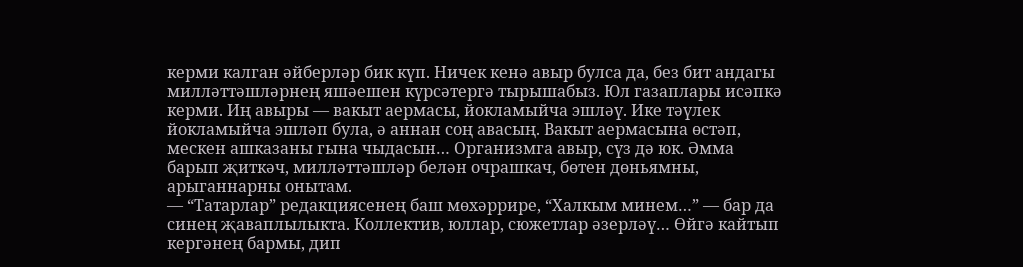керми калган әйберләр бик күп. Ничек кенә авыр булса да, без бит андагы милләттәшләрнең яшәешен күрсәтергә тырышабыз. Юл газаплары исәпкә керми. Иң авыры — вакыт аермасы, йокламыйча эшләү. Ике тәүлек йокламыйча эшләп була, ә аннан соң авасың. Вакыт аермасына өстәп, мескен ашказаны гына чыдасын… Организмга авыр, сүз дә юк. Әмма барып җиткәч, милләттәшләр белән очрашкач, бөтен дөньямны, арыганнарны онытам.
— “Татарлар” редакциясенең баш мөхәррире, “Халкым минем…” — бар да синең җаваплылыкта. Коллектив, юллар, сюжетлар әзерләү… Өйгә кайтып кергәнең бармы, дип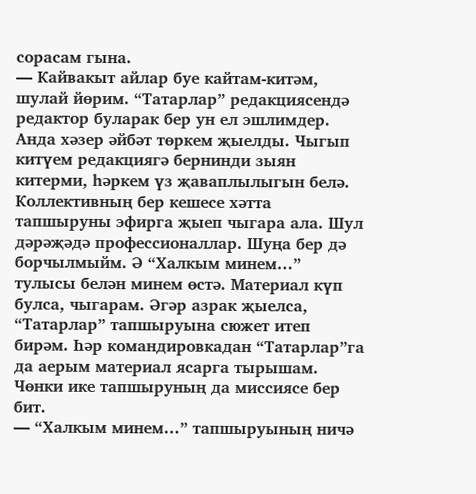сорасам гына.
— Кайвакыт айлар буе кайтам-китәм, шулай йөрим. “Татарлар” редакциясендә редактор буларак бер ун ел эшлимдер. Анда хәзер әйбәт төркем җыелды. Чыгып китүем редакциягә бернинди зыян китерми, һәркем үз җаваплылыгын белә. Коллективның бер кешесе хәтта тапшыруны эфирга җыеп чыгара ала. Шул дәрәҗәдә профессионаллар. Шуңа бер дә борчылмыйм. Ә “Халкым минем…” тулысы белән минем өстә. Материал күп булса, чыгарам. Әгәр азрак җыелса, “Татарлар” тапшыруына сюжет итеп бирәм. Һәр командировкадан “Татарлар”га да аерым материал ясарга тырышам. Чөнки ике тапшыруның да миссиясе бер бит.
— “Халкым минем…” тапшыруының ничә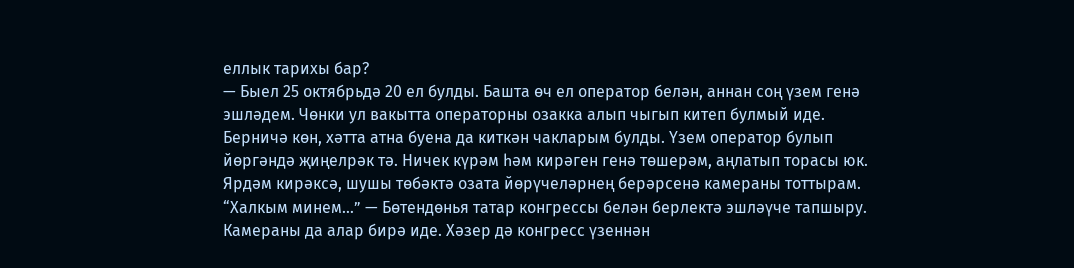еллык тарихы бар?
— Быел 25 октябрьдә 20 ел булды. Башта өч ел оператор белән, аннан соң үзем генә эшләдем. Чөнки ул вакытта операторны озакка алып чыгып китеп булмый иде. Берничә көн, хәтта атна буена да киткән чакларым булды. Үзем оператор булып йөргәндә җиңелрәк тә. Ничек күрәм һәм кирәген генә төшерәм, аңлатып торасы юк. Ярдәм кирәксә, шушы төбәктә озата йөрүчеләрнең берәрсенә камераны тоттырам. “Халкым минем…” — Бөтендөнья татар конгрессы белән берлектә эшләүче тапшыру. Камераны да алар бирә иде. Хәзер дә конгресс үзеннән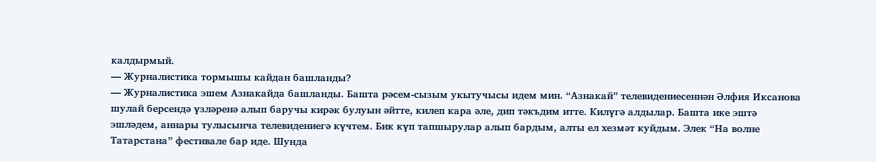калдырмый.
— Журналистика тормышы кайдан башланды?
— Журналистика эшем Азнакайда башланды. Башта рәсем-сызым укытучысы идем мин. “Азнакай” телевидениесеннән Әлфия Иксанова шулай берсендә үзләренә алып баручы кирәк булуын әйтте, килеп кара әле, дип тәкъдим итте. Килүгә алдылар. Башта ике эштә эшләдем, аннары тулысынча телевидениегә күчтем. Бик күп тапшырулар алып бардым, алты ел хезмәт куйдым. Элек “На волне Татарстана” фестивале бар иде. Шунда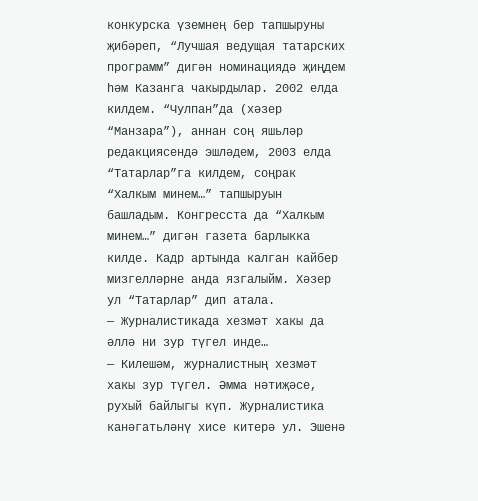конкурска үземнең бер тапшыруны җибәреп, “Лучшая ведущая татарских программ” дигән номинациядә җиңдем һәм Казанга чакырдылар. 2002 елда килдем. “Чулпан”да (хәзер “Манзара”), аннан соң яшьләр редакциясендә эшләдем, 2003 елда “Татарлар”га килдем, соңрак “Халкым минем…” тапшыруын башладым. Конгресста да “Халкым минем…” дигән газета барлыкка килде. Кадр артында калган кайбер мизгелләрне анда язгалыйм. Хәзер ул “Татарлар” дип атала.
— Журналистикада хезмәт хакы да әллә ни зур түгел инде…
— Килешәм, журналистның хезмәт хакы зур түгел. Әмма нәтиҗәсе, рухый байлыгы күп. Журналистика канәгатьләнү хисе китерә ул. Эшенә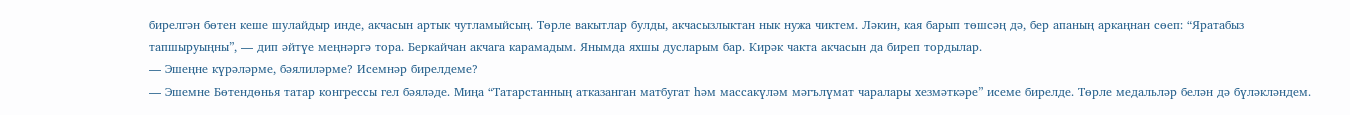бирелгән бөтен кеше шулайдыр инде, акчасын артык чутламыйсың. Төрле вакытлар булды, акчасызлыктан нык нужа чиктем. Ләкин, кая барып төшсәң дә, бер апаның аркаңнан сөеп: “Яратабыз тапшыруыңны”, — дип әйтүе меңнәргә тора. Беркайчан акчага карамадым. Янымда яхшы дусларым бар. Кирәк чакта акчасын да биреп тордылар.
— Эшеңне күрәләрме, бәялиләрме? Исемнәр бирелдеме?
— Эшемне Бөтендөнья татар конгрессы гел бәяләде. Миңа “Татарстанның атказанган матбугат һәм массакүләм мәгълүмат чаралары хезмәткәре” исеме бирелде. Төрле медальләр белән дә бүләкләндем.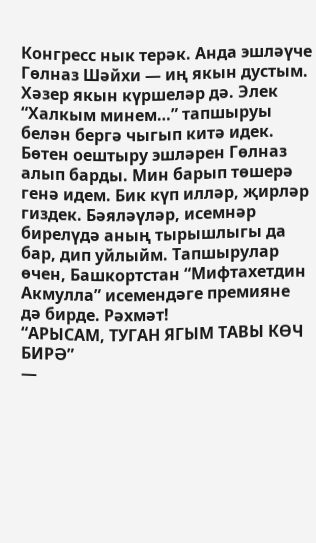Конгресс нык терәк. Анда эшләүче Гөлназ Шәйхи — иң якын дустым. Хәзер якын күршеләр дә. Элек “Халкым минем…” тапшыруы белән бергә чыгып китә идек. Бөтен оештыру эшләрен Гөлназ алып барды. Мин барып төшерә генә идем. Бик күп илләр, җирләр гиздек. Бәяләүләр, исемнәр бирелүдә аның тырышлыгы да бар, дип уйлыйм. Тапшырулар өчен, Башкортстан “Мифтахетдин Акмулла” исемендәге премияне дә бирде. Рәхмәт!
“АРЫСАМ, ТУГАН ЯГЫМ ТАВЫ КӨЧ БИРӘ”
—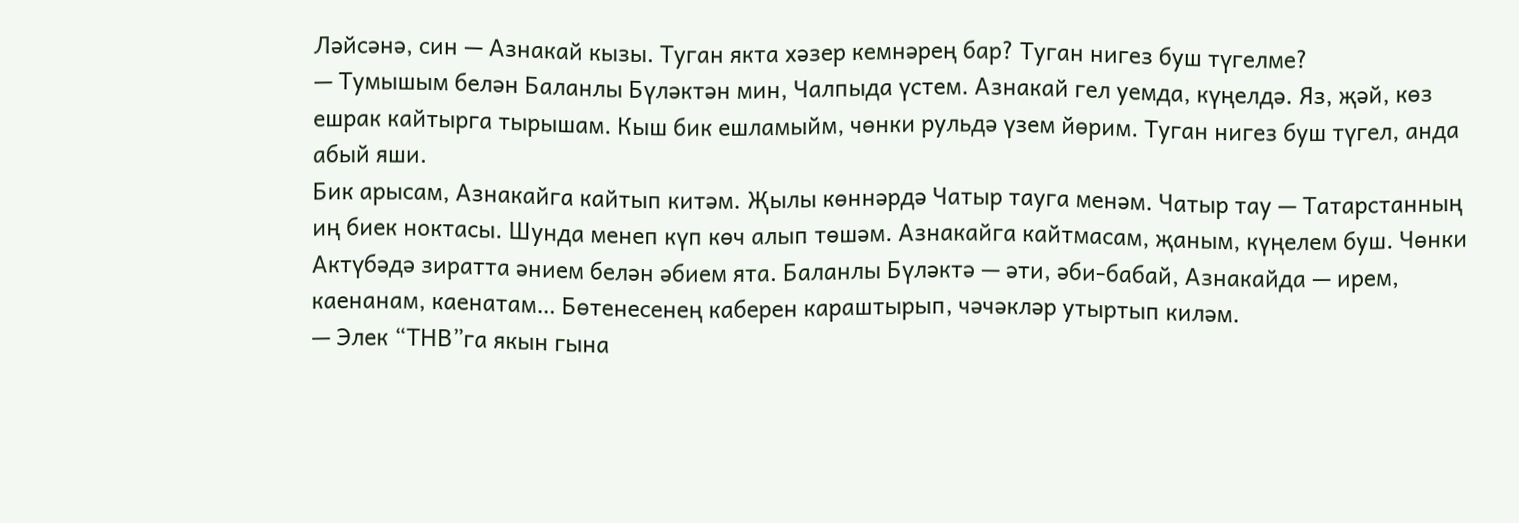Ләйсәнә, син — Азнакай кызы. Туган якта хәзер кемнәрең бар? Туган нигез буш түгелме?
— Тумышым белән Баланлы Бүләктән мин, Чалпыда үстем. Азнакай гел уемда, күңелдә. Яз, җәй, көз ешрак кайтырга тырышам. Кыш бик ешламыйм, чөнки рульдә үзем йөрим. Туган нигез буш түгел, анда абый яши.
Бик арысам, Азнакайга кайтып китәм. Җылы көннәрдә Чатыр тауга менәм. Чатыр тау — Татарстанның иң биек ноктасы. Шунда менеп күп көч алып төшәм. Азнакайга кайтмасам, җаным, күңелем буш. Чөнки Актүбәдә зиратта әнием белән әбием ята. Баланлы Бүләктә — әти, әби-бабай, Азнакайда — ирем, каенанам, каенатам… Бөтенесенең каберен караштырып, чәчәкләр утыртып киләм.
— Элек “ТНВ”га якын гына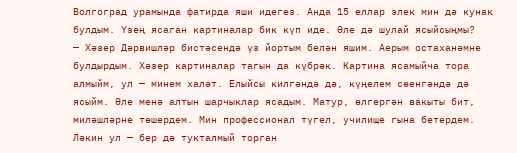Волгоград урамында фатирда яши идегез. Анда 15 еллар элек мин дә кунак булдым. Үзең ясаган картиналар бик күп иде. Әле дә шулай ясыйсыңмы?
— Хәзер Дәрвишләр бистәсендә үз йортым белән яшим. Аерым остаханәмне булдырдым. Хәзер картиналар тагын да күбрәк. Картина ясамыйча тора алмыйм, ул — минем халәт. Елыйсы килгәндә дә, күңелем сөенгәндә дә ясыйм. Әле менә алтын шарчыклар ясадым. Матур, өлгергән вакыты бит, миләшләрне төшердем. Мин профессионал түгел, училище гына бетердем. Ләкин ул — бер дә тукталмый торган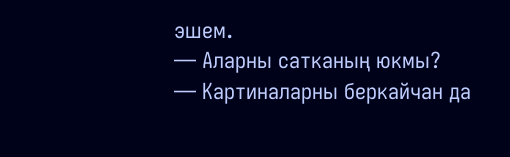эшем.
— Аларны сатканың юкмы?
— Картиналарны беркайчан да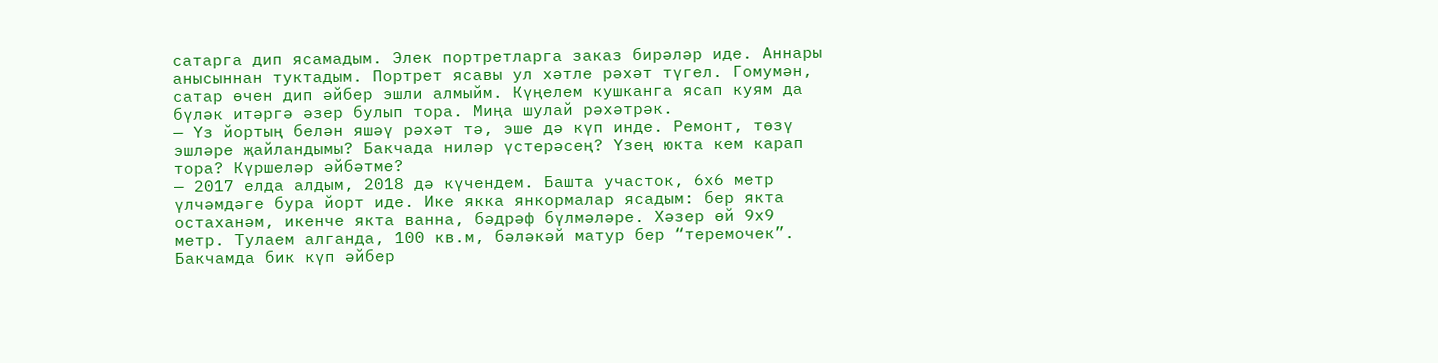сатарга дип ясамадым. Элек портретларга заказ бирәләр иде. Аннары анысыннан туктадым. Портрет ясавы ул хәтле рәхәт түгел. Гомумән, сатар өчен дип әйбер эшли алмыйм. Күңелем кушканга ясап куям да бүләк итәргә әзер булып тора. Миңа шулай рәхәтрәк.
— Үз йортың белән яшәү рәхәт тә, эше дә күп инде. Ремонт, төзү эшләре җайландымы? Бакчада ниләр үстерәсең? Үзең юкта кем карап тора? Күршеләр әйбәтме?
— 2017 елда алдым, 2018 дә күчендем. Башта участок, 6х6 метр үлчәмдәге бура йорт иде. Ике якка янкормалар ясадым: бер якта остаханәм, икенче якта ванна, бәдрәф бүлмәләре. Хәзер өй 9х9 метр. Тулаем алганда, 100 кв.м, бәләкәй матур бер “теремочек”. Бакчамда бик күп әйбер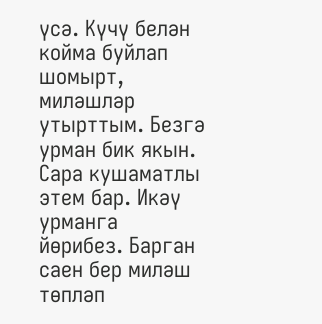үсә. Күчү белән койма буйлап шомырт, миләшләр утырттым. Безгә урман бик якын. Сара кушаматлы этем бар. Икәү урманга йөрибез. Барган саен бер миләш төпләп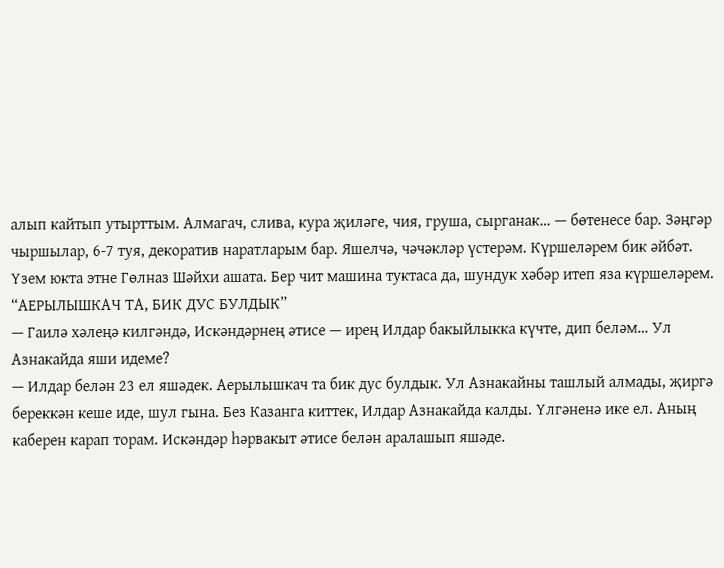алып кайтып утырттым. Алмагач, слива, кура җиләге, чия, груша, сырганак… — бөтенесе бар. Зәңгәр чыршылар, 6-7 туя, декоратив наратларым бар. Яшелчә, чәчәкләр үстерәм. Күршеләрем бик әйбәт. Үзем юкта этне Гөлназ Шәйхи ашата. Бер чит машина туктаса да, шундук хәбәр итеп яза күршеләрем.
“АЕРЫЛЫШКАЧ ТА, БИК ДУС БУЛДЫК”
— Гаилә хәлеңә килгәндә, Искәндәрнең әтисе — ирең Илдар бакыйлыкка күчте, дип беләм… Ул Азнакайда яши идеме?
— Илдар белән 23 ел яшәдек. Аерылышкач та бик дус булдык. Ул Азнакайны ташлый алмады, җиргә береккән кеше иде, шул гына. Без Казанга киттек, Илдар Азнакайда калды. Үлгәненә ике ел. Аның каберен карап торам. Искәндәр һәрвакыт әтисе белән аралашып яшәде.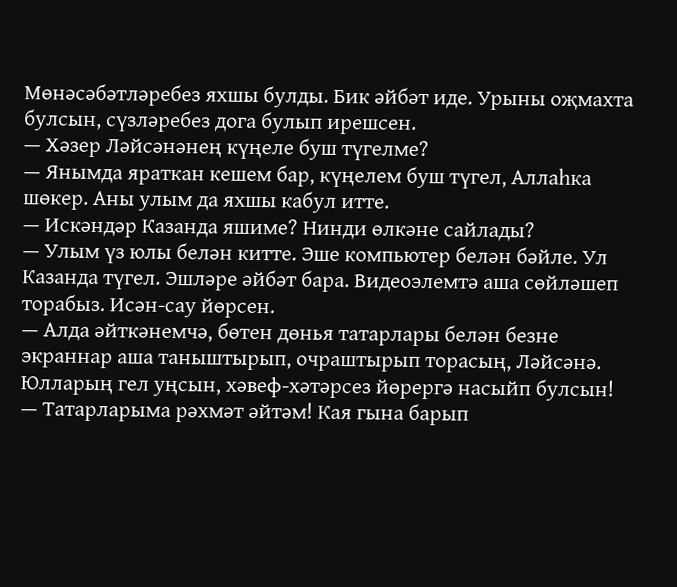Мөнәсәбәтләребез яхшы булды. Бик әйбәт иде. Урыны оҗмахта булсын, сүзләребез дога булып ирешсен.
— Хәзер Ләйсәнәнең күңеле буш түгелме?
— Янымда яраткан кешем бар, күңелем буш түгел, Аллаһка шөкер. Аны улым да яхшы кабул итте.
— Искәндәр Казанда яшиме? Нинди өлкәне сайлады?
— Улым үз юлы белән китте. Эше компьютер белән бәйле. Ул Казанда түгел. Эшләре әйбәт бара. Видеоэлемтә аша сөйләшеп торабыз. Исән-сау йөрсен.
— Алда әйткәнемчә, бөтен дөнья татарлары белән безне экраннар аша таныштырып, очраштырып торасың, Ләйсәнә. Юлларың гел уңсын, хәвеф-хәтәрсез йөрергә насыйп булсын!
— Татарларыма рәхмәт әйтәм! Кая гына барып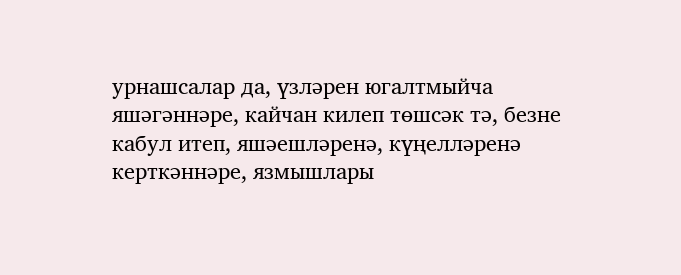урнашсалар да, үзләрен югалтмыйча яшәгәннәре, кайчан килеп төшсәк тә, безне кабул итеп, яшәешләренә, күңелләренә керткәннәре, язмышлары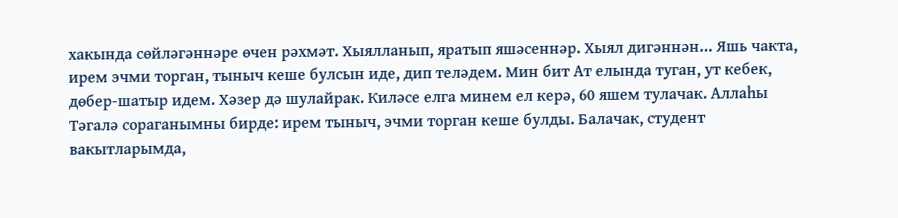хакында сөйләгәннәре өчен рәхмәт. Хыялланып, яратып яшәсеннәр. Хыял дигәннән… Яшь чакта, ирем эчми торган, тыныч кеше булсын иде, дип теләдем. Мин бит Ат елында туган, ут кебек, дөбер-шатыр идем. Хәзер дә шулайрак. Киләсе елга минем ел керә, 60 яшем тулачак. Аллаһы Тәгалә сораганымны бирде: ирем тыныч, эчми торган кеше булды. Балачак, студент вакытларымда,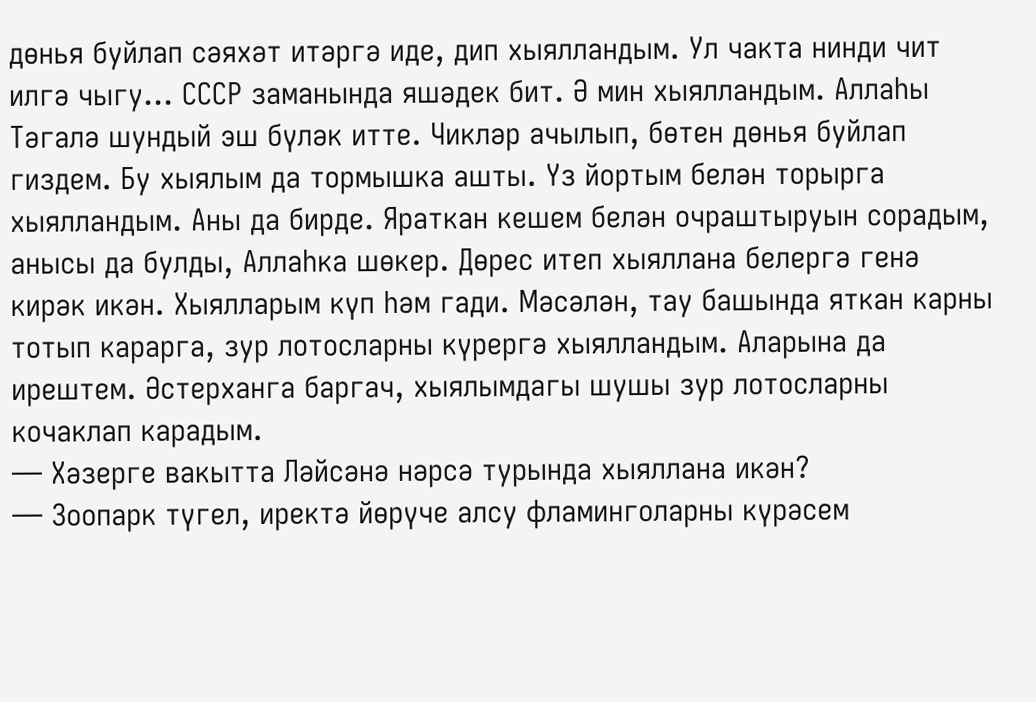дөнья буйлап сәяхәт итәргә иде, дип хыялландым. Ул чакта нинди чит илгә чыгу… СССР заманында яшәдек бит. Ә мин хыялландым. Аллаһы Тәгалә шундый эш бүләк итте. Чикләр ачылып, бөтен дөнья буйлап гиздем. Бу хыялым да тормышка ашты. Үз йортым белән торырга хыялландым. Аны да бирде. Яраткан кешем белән очраштыруын сорадым, анысы да булды, Аллаһка шөкер. Дөрес итеп хыяллана белергә генә кирәк икән. Хыялларым күп һәм гади. Мәсәлән, тау башында яткан карны тотып карарга, зур лотосларны күрергә хыялландым. Аларына да ирештем. Әстерханга баргач, хыялымдагы шушы зур лотосларны кочаклап карадым.
— Хәзерге вакытта Ләйсәнә нәрсә турында хыяллана икән?
— Зоопарк түгел, иректә йөрүче алсу фламинголарны күрәсем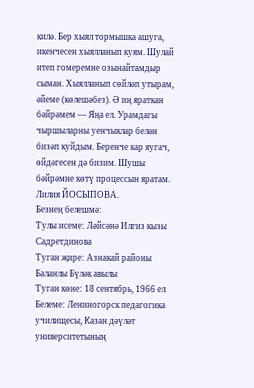килә. Бер хыял тормышка ашуга, икенчесен хыялланып куям. Шулай итеп гомеремне озынайтамдыр сыман. Хыялланып сөйләп утырам, әйеме (көлешәбез). Ә иң яраткан бәйрәмем — Яңа ел. Урамдагы чыршыларны уенчыклар белән бизәп куйдым. Беренче кар яугач, өйдәгесен дә бизим. Шушы бәйрәмне көтү процессын яратам.
Лилия ЙОСЫПОВА.
Безнең белешмә:
Тулы исеме: Ләйсәнә Илгиз кызы Садретдинова
Туган җире: Азнакай районы Баланлы Бүләк авылы
Туган көне: 18 сентябрь, 1966 ел
Белеме: Лениногорск педагогика училищесы, Казан дәүләт университетының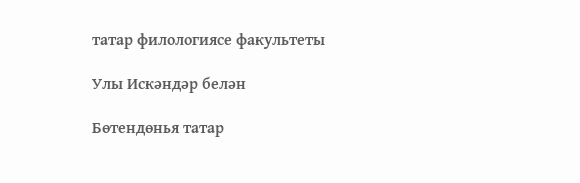татар филологиясе факультеты

Улы Искәндәр белән

Бөтендөнья татар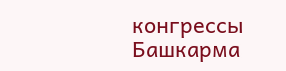конгрессы Башкарма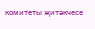комитеты җитәкчесе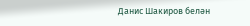Данис Шакиров белән